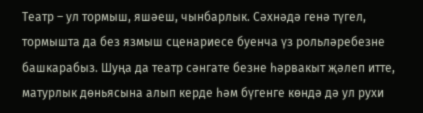Театр – ул тормыш, яшәеш, чынбарлык. Сәхнәдә генә түгел, тормышта да без язмыш сценариесе буенча үз рольләребезне башкарабыз. Шуңа да театр сәнгате безне һәрвакыт җәлеп итте, матурлык дөньясына алып керде һәм бүгенге көндә дә ул рухи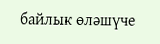байлык өләшүче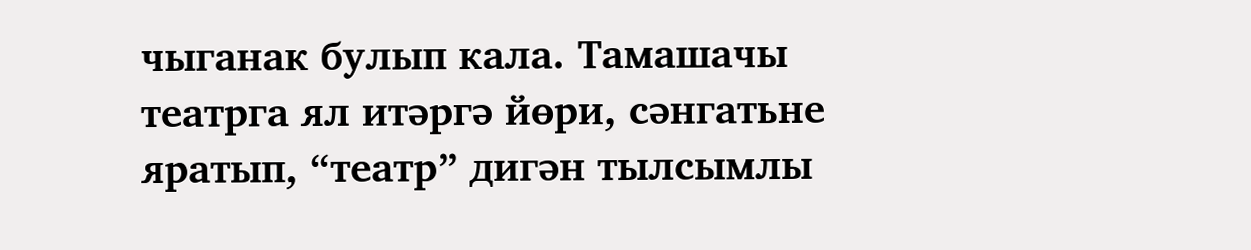чыганак булып кала. Тамашачы театрга ял итәргә йөри, сәнгатьне яратып, “театр” дигән тылсымлы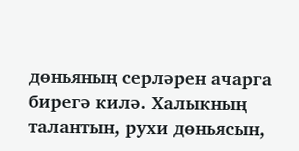дөньяның серләрен ачарга бирегә килә. Халыкның талантын, рухи дөньясын,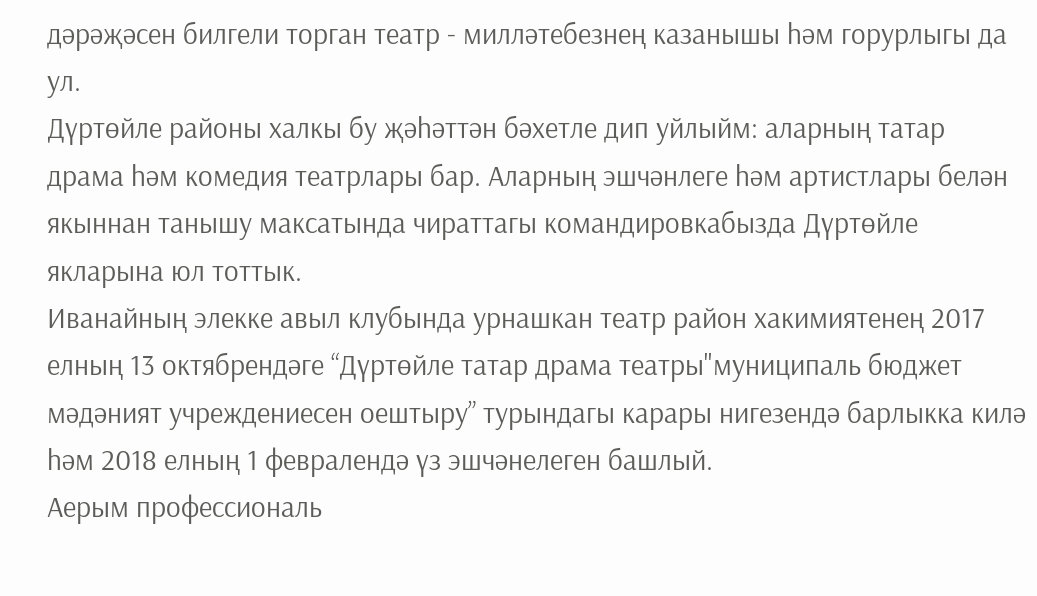дәрәҗәсен билгели торган театр - милләтебезнең казанышы һәм горурлыгы да ул.
Дүртөйле районы халкы бу җәһәттән бәхетле дип уйлыйм: аларның татар драма һәм комедия театрлары бар. Аларның эшчәнлеге һәм артистлары белән якыннан танышу максатында чираттагы командировкабызда Дүртөйле якларына юл тоттык.
Иванайның элекке авыл клубында урнашкан театр район хакимиятенең 2017 елның 13 октябрендәге “Дүртөйле татар драма театры"муниципаль бюджет мәдәният учреждениесен оештыру” турындагы карары нигезендә барлыкка килә һәм 2018 елның 1 февралендә үз эшчәнелеген башлый.
Аерым профессиональ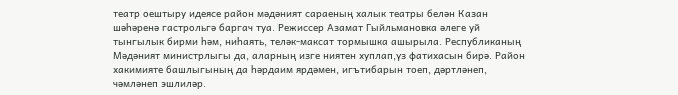театр оештыру идеясе район мәдәният сараеның халык театры белән Казан шәһәренә гастрольгә баргач туа. Режиссер Азамат Гыйльмановка әлеге уй тынгылык бирми һәм, ниһаять, теләк-максат тормышка ашырыла. Республиканың Мәдәният министрлыгы да, аларның изге ниятен хуплап,үз фатихасын бирә. Район хакимияте башлыгының да һәрдаим ярдәмен, игътибарын тоеп, дәртләнеп, чәмләнеп эшлиләр.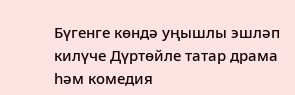Бүгенге көндә уңышлы эшләп килүче Дүртөйле татар драма һәм комедия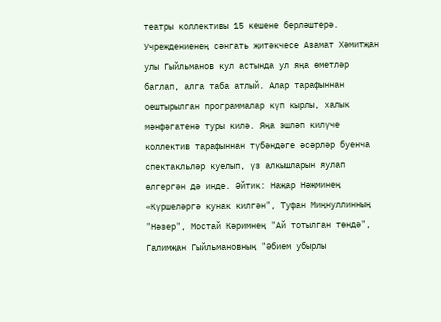театры коллективы 15 кешене берләштерә. Учреждениенең сәнгать җитәкчесе Азамат Хәмитҗан улы Гыйльманов кул астында ул яңа өметләр баглап, алга таба атлый. Алар тарафыннан оештырылган программалар күп кырлы, халык мәнфәгатенә туры килә. Яңа эшләп килүче коллектив тарафыннан түбәндәге әсәрләр буенча спектакльләр куелып, үз алкышларын яулап өлгергән дә инде. Әйтик: Наҗар Нәҗминең «Күршеләргә кунак килгән", Туфан Миңнуллинның "Нәзер", Мостай Кәримнең "Ай тотылган төндә", Галимҗан Гыйльмановның "Әбием убырлы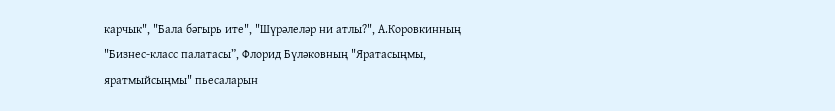карчык", "Бала бәгырь ите", "Шүрәлеләр ни атлы?", А.Коровкинның "Бизнес-класс палатасы”, Флорид Бүләковның "Яратасыңмы, яратмыйсыңмы" пьесаларын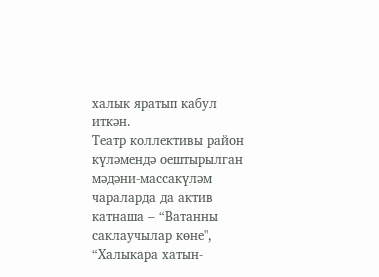халык яратып кабул иткән.
Театр коллективы район күләмендә оештырылган мәдәни-массакүләм чараларда да актив катнаша – “Ватанны саклаучылар көне", “Халыкара хатын-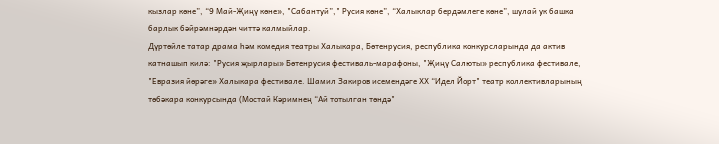кызлар көне”, “9 Май-Җиңү көне», "Сабантуй”," Русия көне”, “Халыклар бердәмлеге көне”, шулай ук башка барлык бәйрәмнәрдән читтә калмыйлар.
Дүртөйле татар драма һәм комедия театры Халыкара, Бөтенрусия, республика конкурсларында да актив катнашып килә: "Русия җырлары» Бөтенрусия фестиваль-марафоны, "Җиңү Салюты» республика фестивале, "Евразия йөрәге» Халыкара фестивале. Шамил Закиров исемендәге ХХ “Идел Йорт" театр коллективларының төбәкара конкурсында (Мостай Кәримнең “Ай тотылган төндә"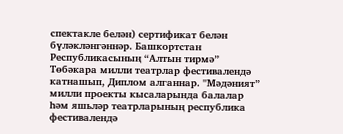спектакле белән) сертификат белән бүләкләнгәннәр. Башкортстан Республикасының “Алтын тирмә” Төбәкара милли театрлар фестивалендә катнашып, Диплом алганнар. "Мәдәният” милли проекты кысаларында балалар һәм яшьләр театрларының республика фестивалендә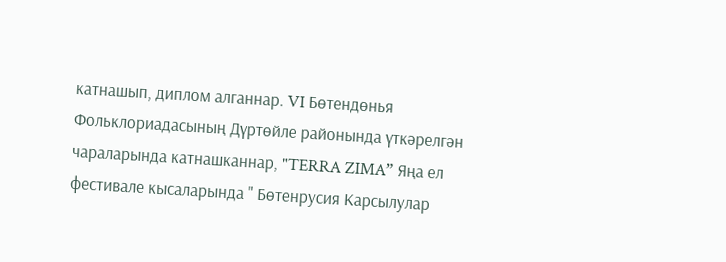катнашып, диплом алганнар. VI Бөтендөнья Фольклориадасының Дүртөйле районында үткәрелгән чараларында катнашканнар, "TERRA ZIMA” Яңа ел фестивале кысаларында " Бөтенрусия Карсылулар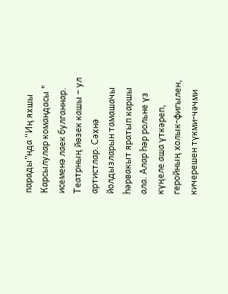парады”нда “Иң яхшы Карсылулар командасы " исеменә лаек булганнар.
Театрның йөзек кашы – ул артистлар. Сәхнә йолдызларын тамашачы һәрвакыт яратып каршы ала. Алар һәр рольне үз күңеле аша үткәреп, геройның холык-фигылен, кичерешен түкми-чәчми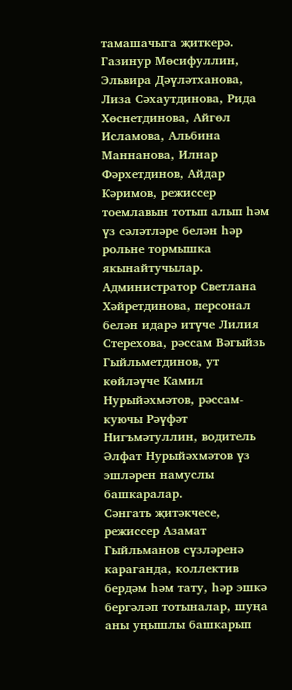тамашачыга җиткерә. Газинур Мөсифуллин, Эльвира Дәүләтханова, Лиза Сәхаутдинова, Рида Хөснетдинова, Айгөл Исламова, Альбина Маннанова, Илнар Фәрхетдинов, Айдар Кәримов, режиссер тоемлавын тотып алып һәм үз сәләтләре белән һәр рольне тормышка якынайтучылар. Администратор Светлана Хәйретдинова, персонал белән идарә итүче Лилия Стерехова, рәссам Вәгыйзь Гыйльметдинов, ут көйләүче Камил Нурыйәхмәтов, рәссам-куючы Рәүфәт Нигъмәтуллин, водитель Әлфат Нурыйәхмәтов үз эшләрен намуслы башкаралар.
Сәнгать җитәкчесе, режиссер Азамат Гыйльманов сүзләренә караганда, коллектив бердәм һәм тату, һәр эшкә бергәләп тотыналар, шуңа аны уңышлы башкарып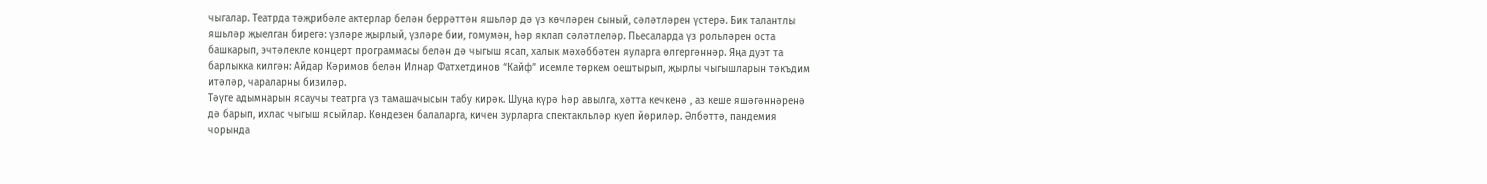чыгалар. Театрда тәҗрибәле актерлар белән беррәттән яшьләр дә үз көчләрен сыный, сәләтләрен үстерә. Бик талантлы яшьләр җыелган бирегә: үзләре җырлый, үзләре бии, гомумән, һәр яклап сәләтлеләр. Пьесаларда үз рольләрен оста башкарып, эчтәлекле концерт программасы белән дә чыгыш ясап, халык мәхәббәтен яуларга өлгергәннәр. Яңа дуэт та барлыкка килгән: Айдар Кәримов белән Илнар Фатхетдинов “Кайф” исемле төркем оештырып, җырлы чыгышларын тәкъдим итәләр, чараларны бизиләр.
Тәүге адымнарын ясаучы театрга үз тамашачысын табу кирәк. Шуңа күрә һәр авылга, хәтта кечкенә , аз кеше яшәгәннәренә дә барып, ихлас чыгыш ясыйлар. Көндезен балаларга, кичен зурларга спектакльләр куеп йөриләр. Әлбәттә, пандемия чорында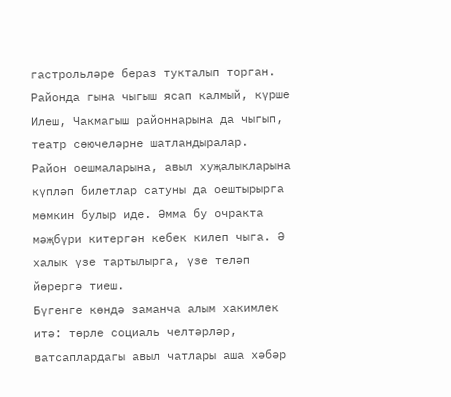гастрольләре бераз тукталып торган. Районда гына чыгыш ясап калмый, күрше Илеш, Чакмагыш районнарына да чыгып, театр сөючеләрне шатландыралар.
Район оешмаларына, авыл хуҗалыкларына күпләп билетлар сатуны да оештырырга мөмкин булыр иде. Әмма бу очракта мәҗбүри китергән кебек килеп чыга. Ә халык үзе тартылырга, үзе теләп йөрергә тиеш.
Бүгенге көндә заманча алым хакимлек итә: төрле социаль челтәрләр, ватсаплардагы авыл чатлары аша хәбәр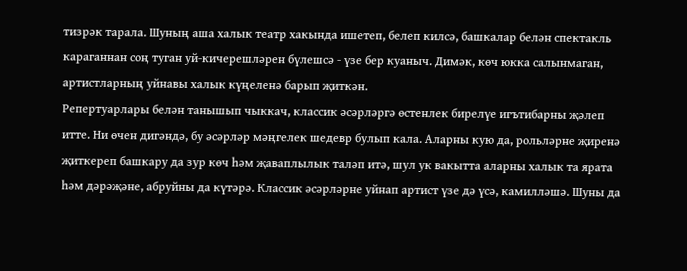тизрәк тарала. Шуның аша халык театр хакында ишетеп, белеп килсә, башкалар белән спектакль караганнан соң туган уй-кичерешләрен бүлешсә - үзе бер куаныч. Димәк, көч юкка салынмаган, артистларның уйнавы халык күңеленә барып җиткән.
Репертуарлары белән танышып чыккач, классик әсәрләргә өстенлек бирелүе игътибарны җәлеп итте. Ни өчен дигәндә, бу әсәрләр мәңгелек шедевр булып кала. Аларны кую да, рольләрне җиренә җиткереп башкару да зур көч һәм җаваплылык таләп итә, шул ук вакытта аларны халык та ярата һәм дәрәҗәне, абруйны да күтәрә. Классик әсәрләрне уйнап артист үзе дә үсә, камилләшә. Шуны да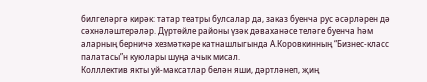билгеләргә кирәк: татар театры булсалар да, заказ буенча рус әсәрләрен дә сәхнәләштерәләр. Дүртөйле районы үзәк дәваханәсе теләге буенча һәм аларның берничә хезмәткәре катнашлыгында А.Коровкинның “Бизнес-класс палатасы”н куюлары шуңа ачык мисал.
Колллектив якты уй-максатлар белән яши, дәртләнеп, җиң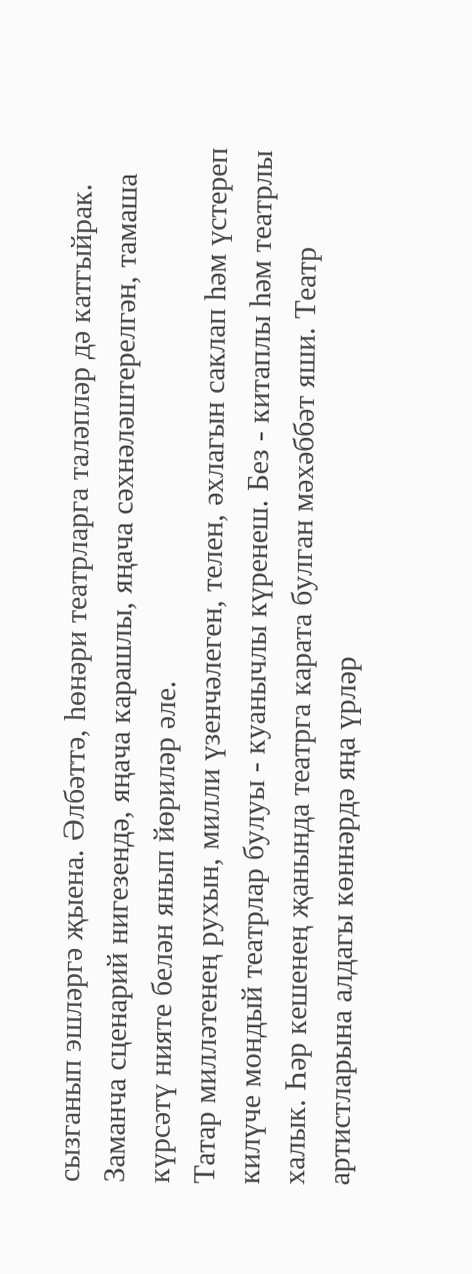сызганып эшләргә җыена. Әлбәттә, һөнәри театрларга таләпләр дә катгыйрак. Заманча сценарий нигезендә, яңача карашлы, яңача сәхнәләштерелгән, тамаша күрсәтү нияте белән янып йөриләр әле.
Татар милләтенең рухын, милли үзенчәлеген, телен, әхлагын саклап һәм үстереп килүче мондый театрлар булуы - куанычлы күренеш. Без - китаплы һәм театрлы халык. Һәр кешенең җанында театрга карата булган мәхәббәт яши. Театр артистларына алдагы көннәрдә яңа үрләр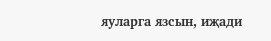яуларга язсын, иҗади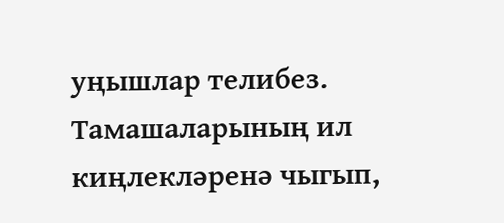уңышлар телибез. Тамашаларының ил киңлекләренә чыгып,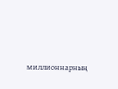миллионнарның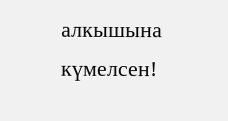алкышына күмелсен!